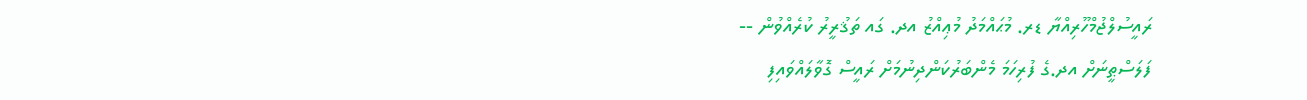ރައީސުލްޖުމްހޫރިއްޔާ ޑރ. މުޙައްމަދު މުޢިއްޒު އދ. ގައ ތަޤުރީރު ކުރެއްވުން --
ފަލަސްޠީނަށް އދ.ގެ ފުރިހަމަ މެންބަރުކަންދިނުމަށް ރައީސް ގޮވާލައްވައިފި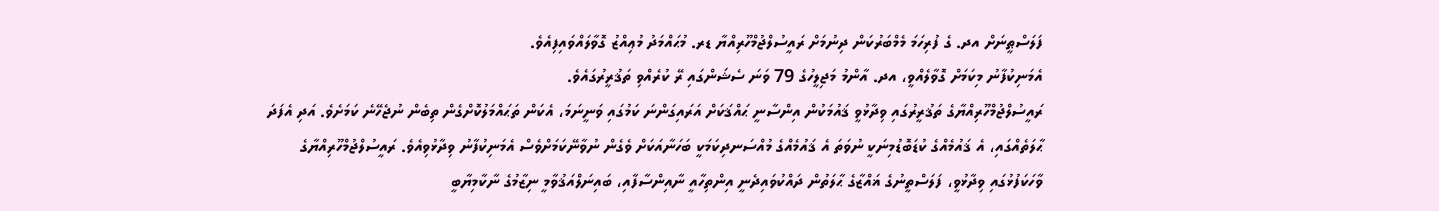ފަލަސްޠީނަށް އދ. ގެ ފުރިހަމަ މެމްބަރުކަން ދިނުމަށް ރައީސުލްޖުމްހޫރިއްޔާ ޑރ. މުޙައްމަދު މުޢިއްޒު ގޮވާލައްވައިފިއެވެ.
އެމަނިކުފާނު މިކަމަށް ގޮވާލެއްވީ، އދ. އާންމު މަޖިލީހުގެ 79 ވަނަ ސެޝަންގައި ރޭ ކުރެއްވި ތަޤުރީރުގައެވެ.
ރައީސުލްޖުމްހޫރިއްޔާގެ ތަޤުރީރުގައި ވިދާޅުވީ ޤައުމަކުން އިންސާނީ ޙައްޤަކަށް އަރައިގަންނަ ކަމުގައި ވަނީނަމަ، އެކަން ތަޙައްމަލުކޮށްގެން ތިބެން ނުޖެހޭނެ ކަމަށެވެ. އަދި އެފަދަ ޙާލަތެއްގައި، އެ ޤައުމެއްގެ ކުޑަބޮޑުމިނަކީ ނުވަތަ އެ ޤައުމެއްގެ މުއްސަނދިކަމަކީ ބަހަނާއަކަށް ވެގެން ނުވާނޭކަމަށްވެސް އެމަނިކުފާނު ވިދާޅުވިއެވެ. ރައީސުލްޖުމްހޫރިއްޔާގެ ވާހަކަފުޅުގައި ވިދާޅުވީ، ފަލަސްތީނުގެ ޣައްޒާގެ ޙާލަތުން ދައްކުވައިދެނީ އިންތިހާއީ ނާއިންސާފާއި، ބައިނަލްއަޤުވާމީ ނިޒާމުގެ ނާކާމިޔާބީ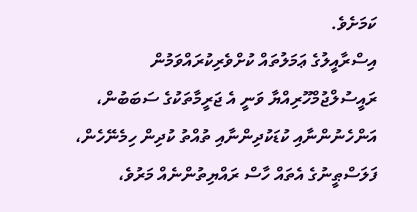ކަމަށެވެ.
އިސްރާއީލުގެ ޢަމަލުތައް ކުށްވެރިކުރައްވަމުން ރައީސުލްޖުމްހޫރިއްޔާ ވަނީ އެ ޖަރީމާތަކުގެ ސަބަބުން، އަންހެނުންނާއި ކުޑަކުދިންނާއި ތުއްތު ކުދިން ހިމެނޭހެން، ފަލަސްޠީނުގެ އެތައް ހާސް ރައްޔިތުންނެއް މަރުވެ،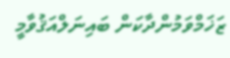ޒަޚަމްވަމުންދާކަން ބައިނަލްއަޤުވާމީ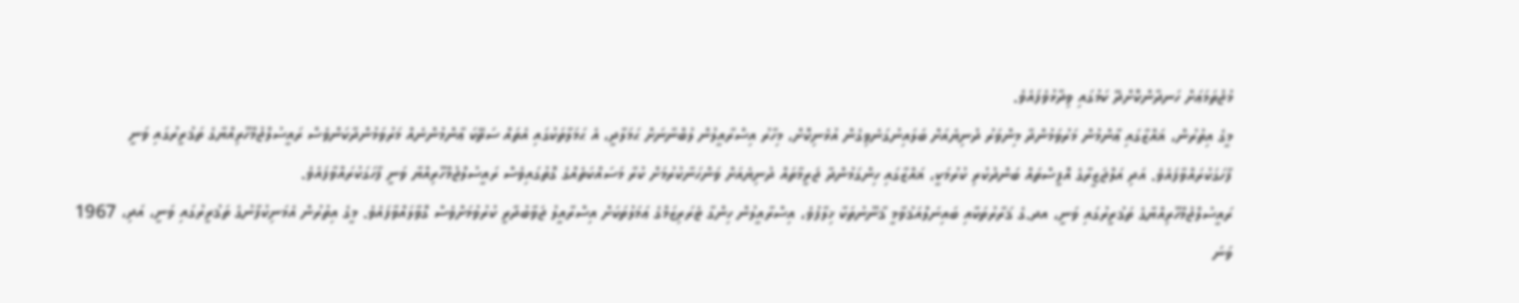މުޖުތަމަޢަށް ހަނދާންކޮށްދޭ ކަމުގައި ވިދާޅުވެފައެވެ.
މީގެ އިތުރުން، ޣައްޒާގައި ޢާންމުން މަރުވަމުންދާ މިންވަރު ދުނިޔެއަށް ބަލައިނުގަނެވިގެން އުޅެނިކޮށް، މިހާރު އިސްރާއީލުން ލުބްނާނަށް ޙަމަލާދީ، އެ ޙަމަލާތަކުގައި އެތައް ސަތޭކަ ޢާންމުންނެއް މަރުވަމުންދާކަންވެސް ރައީސުލްޖުމްހޫރިއްޔާގެ ތަޤުރީރުގައި ވަނީ ފާހަގަކުރައްވާފައެވެ. އަދި އަލްޖަޒީރާގެ އޮފީސްތައް ބަންދުކުރި ކުރުމަކީ، ޣައްޒާގައި ހިންގަމުންދާ ޖަރީމާތައް ދުނިޔެއަށް ވަންހަނާކުރުމަށް ކުރާ މަސައްކަތެއްގެ ގޮތުގައިވެސް ރައީސުލްޖުމްހޫރިއްޔާ ވަނީ ފާހަގަކުރައްވާފައެވެ.
ރައީސުލްޖުމްހޫރިއްޔާގެ ތަޤުރީރުގައި ވަނީ، އދ.ގެ ޤަރާރުތަކާއި ބައިނަލްއަޤުވާމީ ޤާނޫނުތަކާ ޚިލާފުވެ، އިސްރާއީލުން ހިންގާ ޓެރަރިޒަމްގެ ޢަމަލުތަކަށް އިސްރާއީލު ޖަވާބުދާރީ ކުރުވުމަށްވެސް ގޮވާލައްވާފައެވެ. މީގެ އިތުރުން އެމަނިކުފާނުގެ ތަޤުރީރުގައި ވަނީ، އަދި، 1967 ވަނަ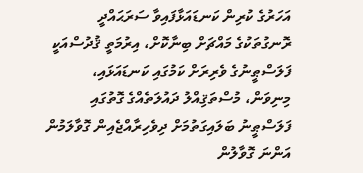އަހަރުގެ ކުރިން ކަނޑައަޅާފައިވާ ސަރަޙައްދީ ރޮނގުތަކުގެ މައްޗަށް ބިނާކޮށް، އިރުމަތީ ޤުދުސްއަކީ ފަލަސްޠީނުގެ ވެރިރަށް ކަމުގައި ކަނޑައަޅައި، މިނިވަން، މުސްތަޤިއްލު ދައުލަތެއްގެ ގޮތުގައި ފަލަސްޠީނު ބަލައިގަތުމަށް ދިވެހިރާއްޖެއިން ގޮވާލަމުން އަންނަ ގޮވާލުން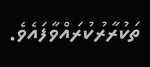ތަކުރާރުކުރައްވާފައެވެ.